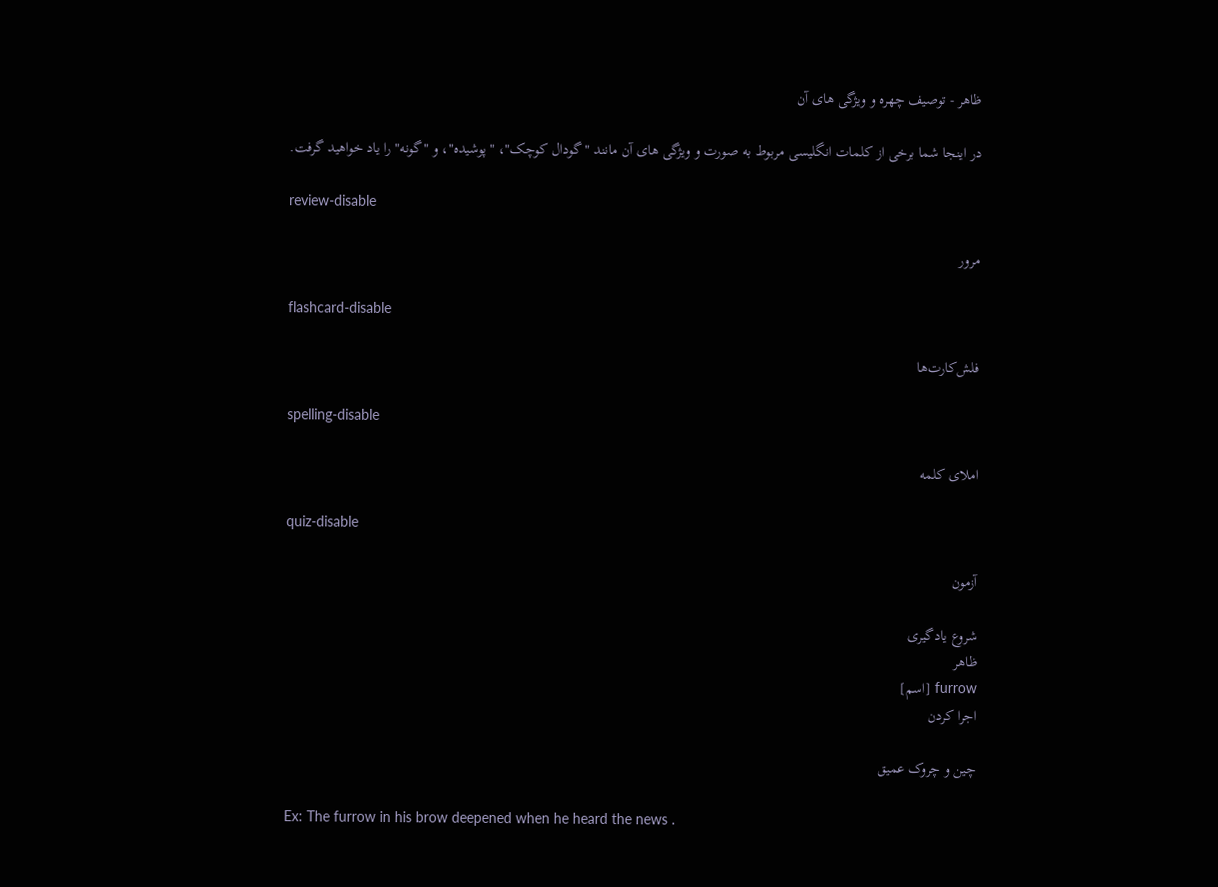ظاهر - توصیف چهره و ویژگی های آن

در اینجا شما برخی از کلمات انگلیسی مربوط به صورت و ویژگی های آن مانند "گودال کوچک"، "پوشیده"، و "گونه" را یاد خواهید گرفت.

review-disable

مرور

flashcard-disable

فلش‌کارت‌ها

spelling-disable

املای کلمه

quiz-disable

آزمون

شروع یادگیری
ظاهر
furrow [اسم]
اجرا کردن

چین و چروک عمیق

Ex: The furrow in his brow deepened when he heard the news .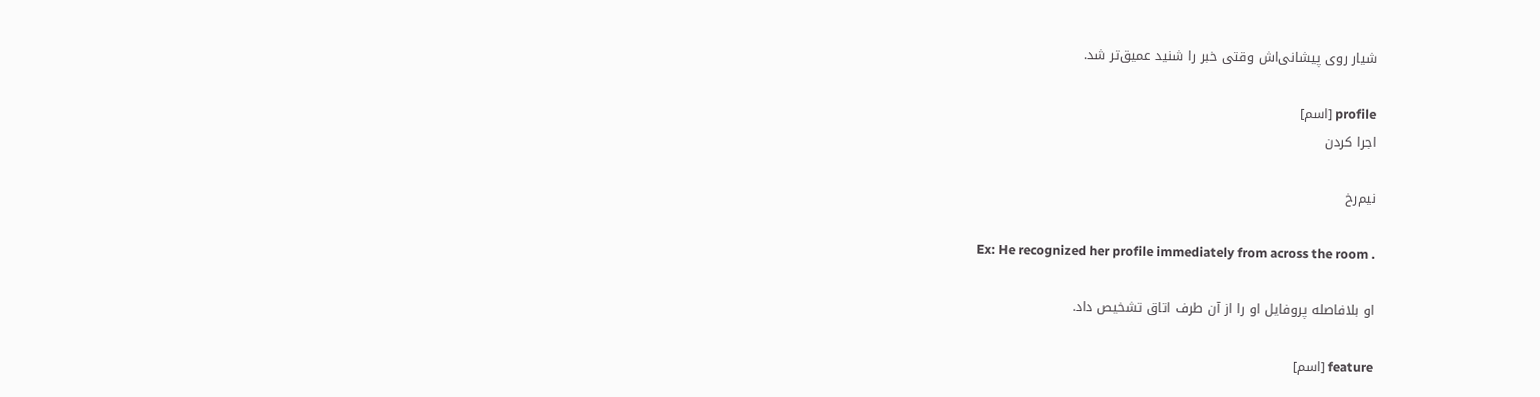شیار روی پیشانی‌اش وقتی خبر را شنید عمیق‌تر شد.

profile [اسم]
اجرا کردن

نیم‌رخ

Ex: He recognized her profile immediately from across the room .

او بلافاصله پروفایل او را از آن طرف اتاق تشخیص داد.

feature [اسم]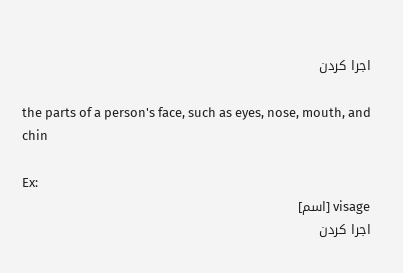اجرا کردن

the parts of a person's face, such as eyes, nose, mouth, and chin

Ex:
visage [اسم]
اجرا کردن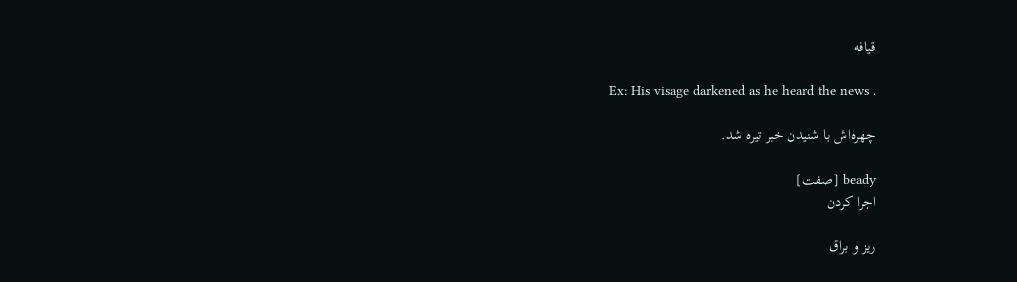قیافه

Ex: His visage darkened as he heard the news .

چهره‌اش با شنیدن خبر تیره شد.

beady [صفت]
اجرا کردن

ریز و براق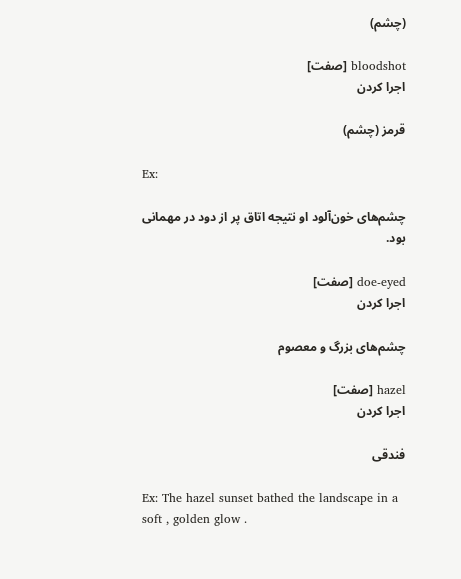(چشم)

bloodshot [صفت]
اجرا کردن

قرمز (چشم)

Ex:

چشم‌های خون‌آلود او نتیجه اتاق پر از دود در مهمانی بود.

doe-eyed [صفت]
اجرا کردن

چشم‌های بزرگ و معصوم

hazel [صفت]
اجرا کردن

فندقی

Ex: The hazel sunset bathed the landscape in a soft , golden glow .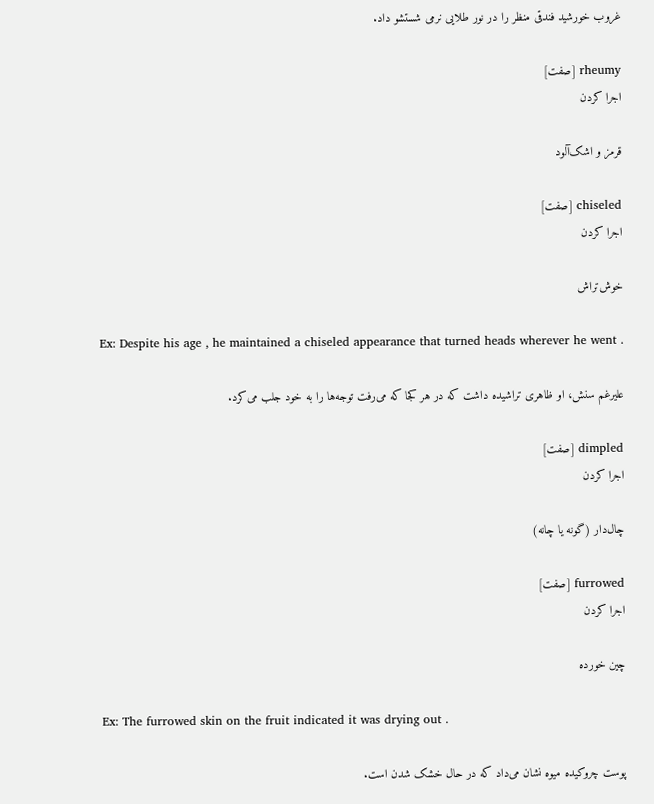غروب خورشید فندقی منظر را در نور طلایی نرمی شستشو داد.

rheumy [صفت]
اجرا کردن

قرمز و اشک‌آلود

chiseled [صفت]
اجرا کردن

خوش‌تراش

Ex: Despite his age , he maintained a chiseled appearance that turned heads wherever he went .

علیرغم سنش، او ظاهری تراشیده داشت که در هر کجا که می‌رفت توجه‌ها را به خود جلب می‌کرد.

dimpled [صفت]
اجرا کردن

چال‌دار (گونه یا چانه)

furrowed [صفت]
اجرا کردن

چین خورده

Ex: The furrowed skin on the fruit indicated it was drying out .

پوست چروکیده میوه نشان می‌داد که در حال خشک شدن است.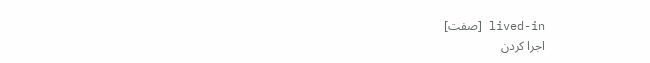lived-in [صفت]
اجرا کردن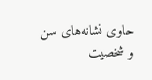حاوی نشانه‌های سن و شخصیت